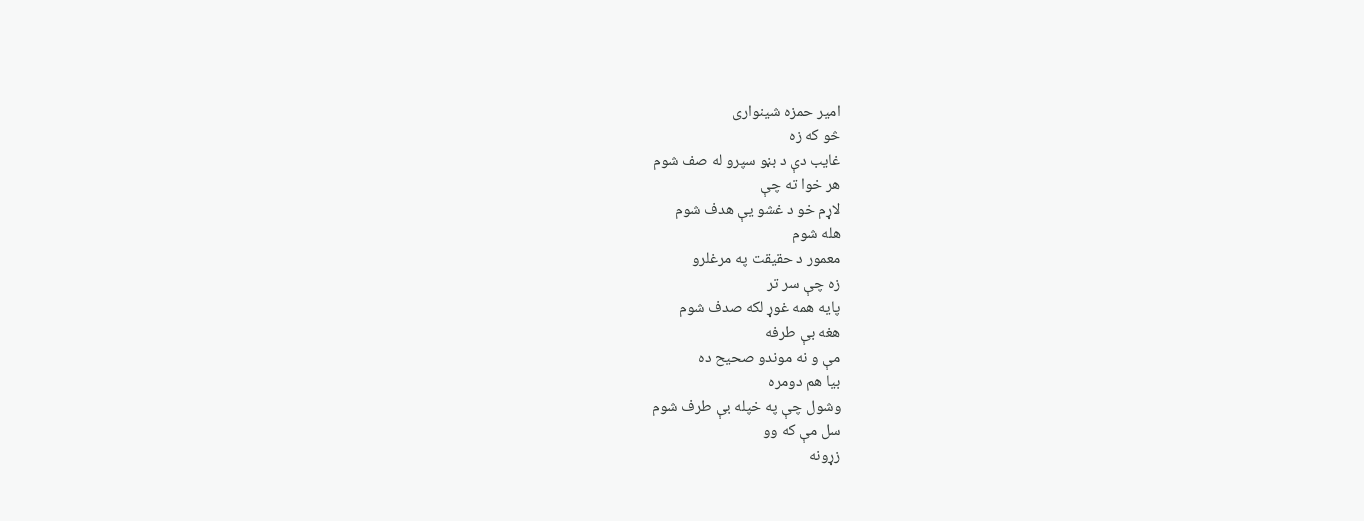امیر حمزہ شینواری
څو که زه
غايب دې د بڼو سپرو له صف شوم
هر خوا ته چې
لاړم خو د غشو يې هدف شوم
هله شوم
معمور د حقيقت په مرغلرو
زه چې سر تر
پايه همه غوړ لکه صدف شوم
هغه بې طرفه
مې و نه موندو صحيح ده
بيا هم دومره
وشول چې په خپله بې طرف شوم
سل مې که وو
زړونه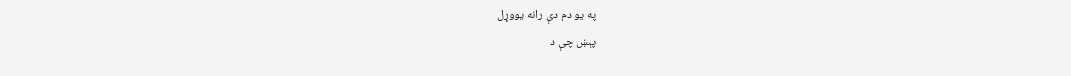په يو دم دې رانه يووړل
پېښ چې د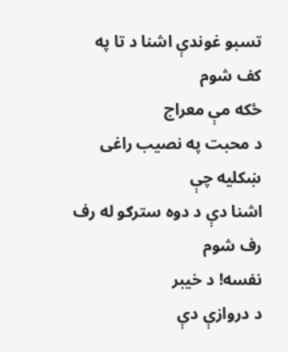تسبو غوندې اشنا د تا په کف شوم
ځکه مې معراج
د محبت په نصيب راغی
ښکليه چې
اشنا دې د دوه سترګو له رف رف شوم
نفسه! د خيبر
د دروازې دې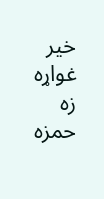خير غواړه
زه حمزه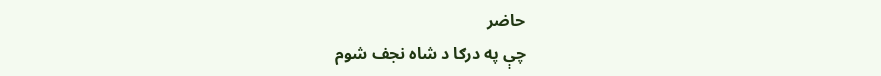حاضر
چې په درګا د شاه نجف شوم